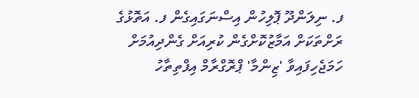ފ. ނިލަންދޫ ޕޮލިހުން އިސްނަގައިގެން ފ. އަތޮޅުގެ ރަށްތަކަށް އަމާޒުކޮށްގެން ކުރިއަށް ގެންދިއުމަށް ހަމަޖެހިފައިވާ 'ޒިންމާ' ޕްރޮގްރާމް އިފްތިތާހު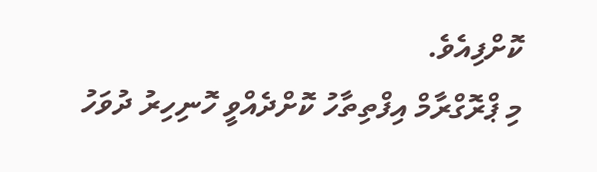ކޮށްފިއެވެ.
މި ޕްރޮގްރާމް އިފްތިތާހު ކޮށްދެއްވީ ހޮނިހިރު ދުވަހު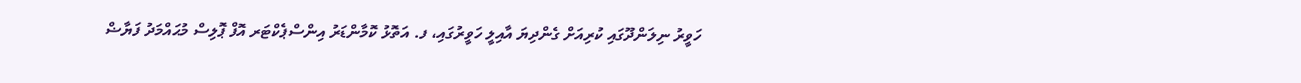ހަވީރު ނިލަންދޫގައި ކުރިއަށް ގެންދިޔަ އާއިލީ ހަވީރުގައި، ފ. އަތޮޅު ކޮމާންޑަރު އިންސްޕެކްޓަރ އޮފް ޕޮލިސް މުޙައްމަދު ފަޔާޟް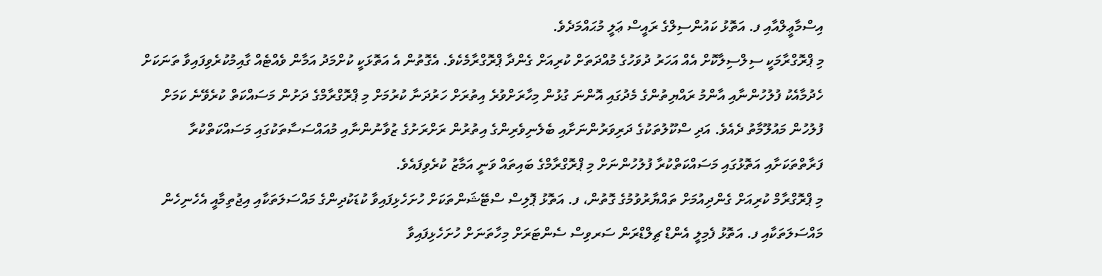އިސްމާޢީލްއާއި ފ. އަތޮޅު ކައުންސިލްގެ ރައީސް ޢަލީ މުޙައްމަދެވެ.
މި ޕްރޮގްރާމަކީ ސިލްސިލާކޮށް އެއް އަހަރު ދުވަހުގެ މުއްދަތަށް ކުރިއަށް ގެންދާ ޕްރޮގްރާމެކެވެ. އެގޮތުން އެ އަތޮޅަކީ ކުށްމަދު އަމާން ވެއްޓެއް ގާއިމުކުރެވިފައިވާ ތަނަކަށް ހެދުމާއެކު ފުލުހުންނާއި އާންމު ރައްޔިތުންގެ މެދުގައި އޮންނަ ގުޅުން މިހާރަށްވުރެ އިތުރަށް ހަރުދަނާ ކުރުމަށް މި ޕްރޮގްރާމްގެ ދަށުން މަސައްކަތް ކުރެވޭނެ ކަމަށް ފުލުހުން މައުލޫމާތު ދެއެވެ. އަދި ސްކޫލުތަކުގެ ދަރިވަރުންނަށާއި ބެލެނިވެރިންގެ އިތުރުން ރަށްރަށުގެ ޒުވާނުންނާއި މުއައްސަސާތަކުގައި މަސައްކަތްކުރާ ފަރާތްތަކަށާއި އަތޮޅުގައި މަސައްކަތްކުރާ ފުލުހުންނަށް މި ޕްރޮގްރާމްގެ ބައިތައް ވަނީ އަމާޒު ކުރެވިފައެވެ.
މި ޕްރޮގްރާމް ކުރިއަށް ގެންދިއުމަށް ތައްޔާރުވުމުގެ ގޮތުން، ފ. އަތޮޅު ޕޮލިސް ސްޓޭޝަންތަކަށް ހުށަހެޅިފައިވާ ކުޑަކުދިންގެ މައްސަލަތަކާއި އިޖުތިމާއީ އެހެނިހެން މައްސަލަތަކާއި ފ. އަތޮޅު ފެމިލީ އެންޑް ޗިލްޑްރަން ސަރވިސް ސެންޓަރަށް މިހާތަނަށް ހުށަހެޅިފައިވާ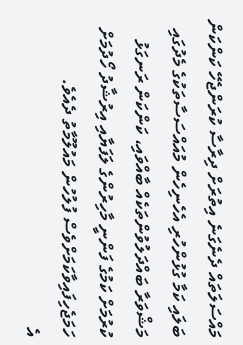މައްސަލަތައް ދެނެގަނެ އިތުރަށް ދިރާސާ ކުރަންޖެހޭ ކަންކަން ބަލައި ކަމާ ގުޅުންހުރި އެހެނިހެން މުއައްސަސާތަކުގެ މެދުގައި މަޝްވަރާ ބައްދަލުވުންތަކެއް ބާއްވައި، ކަންކަން ރަނގަޅު ކުރުމަށް ކަމުގެ ފަންނީ މާހިރުންގެ ލަފަޔާއި އިރުޝާދު ހޯދުމަށް ހަމަޖެހިފައިވާކަމަށްވެސް ފުލުހުން މައުލޫމާތު ދެއެވެ.
އެ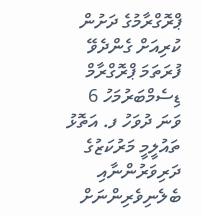ޕްރޮގްރާމުގެ ދަށުން ކުރިއަށް ގެންދެވޭ ފުރަތަމަ ޕްރޮގްރާމް ޑިސެމްބަރުމަހު 6 ވަނަ ދުވަހު ފ. އަތޮޅު ތައުލީމީ މަރުކަޒުގެ ދަރިވަރުންނާއި ބެލެނިވެރިންނަށް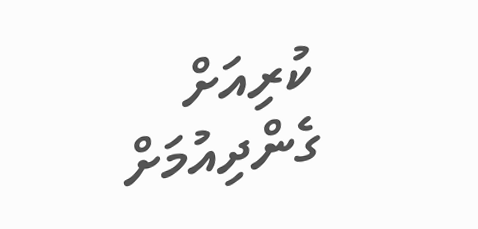ކުރިއަށް ގެންދިއުމަށް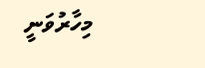މިހާރުވަނީ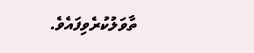ތާވަލުކުރެވިފައެވެ.